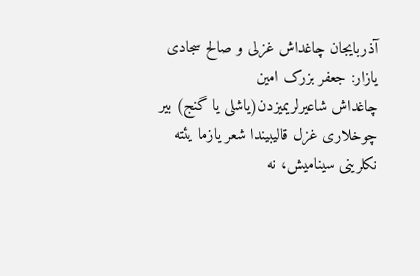آذربایجان چاغداش غزلی و صالح سجادی
یازار: جعفر بزرک امین
چاغداش شاعیرلریمیزدن(یاشلی یا گنج) بیر چوخلاری غزل قالیبیندا شعر یازما یئته نکلرینی سینامیش، نه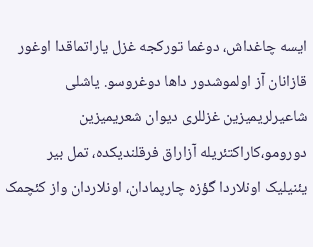ایسه چاغداش، دوغما تورکجه غزل یاراتماقدا اوغور قازانان آز اولموشدور داها دوغروسو. یاشلی شاعیرلریمیزین غزللری دیوان شعریمیزین دورومو،کاراکتئریله آزاراق فرقلندیکده، تمل بیر یئنیلیک اونلاردا گؤزه چارپمادان، اونلاردان واز کئچمک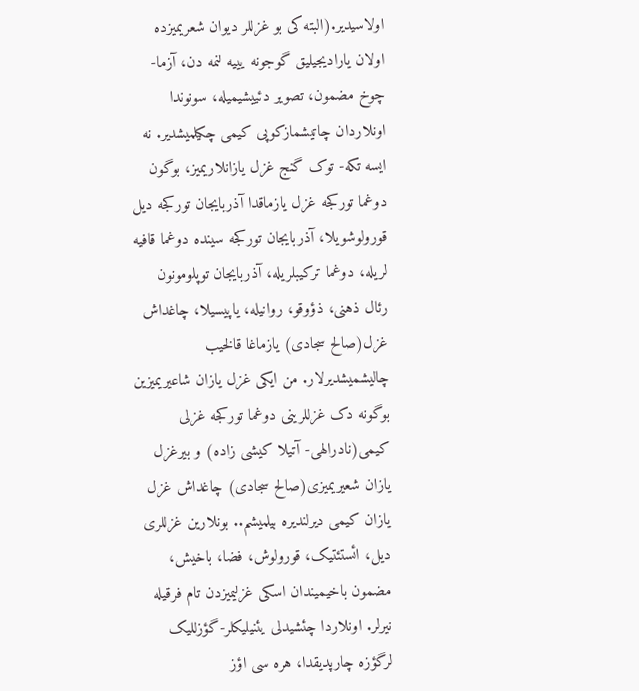اولاسیدیر.(البته کی بو غزللر دیوان شعریمیزده اولان یارادیجیلیق گوجونه یییه لنمه دن، آزما- چوخ مضمون، تصویر دئییشیمیله، سونوندا اونلاردان چاتیشمازکوپی کیمی چکیلمیشدیر. نه ایسه تکه- توک گنج غزل یازانلاریمیز، بوگون دوغما تورکجه غزل یازماقدا آذربایجان تورکجه دیل قورولوشویلا، آذربایجان تورکجه سینده دوغما قافیه لریله، دوغما ترکیبلریله، آذربایجان توپلومونون رئال ذهنی، ذؤوقو، روانیله، یاپیسیلا، چاغداش غزل(صالح سجادی) یازماغا قالخیب چالیشمیشدیرلار. من ایکی غزل یازان شاعیریمیزین بوگونه دک غزللرینی دوغما تورکجه غزلی کیمی(نادرالهی- آتیلا کیشی زاده) و بیرغزل یازان شعیریمیزی(صالح سجادی) چاغداش غزل یازان کیمی دیرلندیره بیلمیشم.. بونلارین غزللری دیل، ائستئتیک، قورولوش، فضا، باخیش، مضمون باخیمیندان اسکی غزلیمیزدن تام فرقیله نیرلر. اونلاردا چئشیدلی یئنیلیکلر-گؤزللیک لرگؤزه چارپدیقدا، هره سی اؤز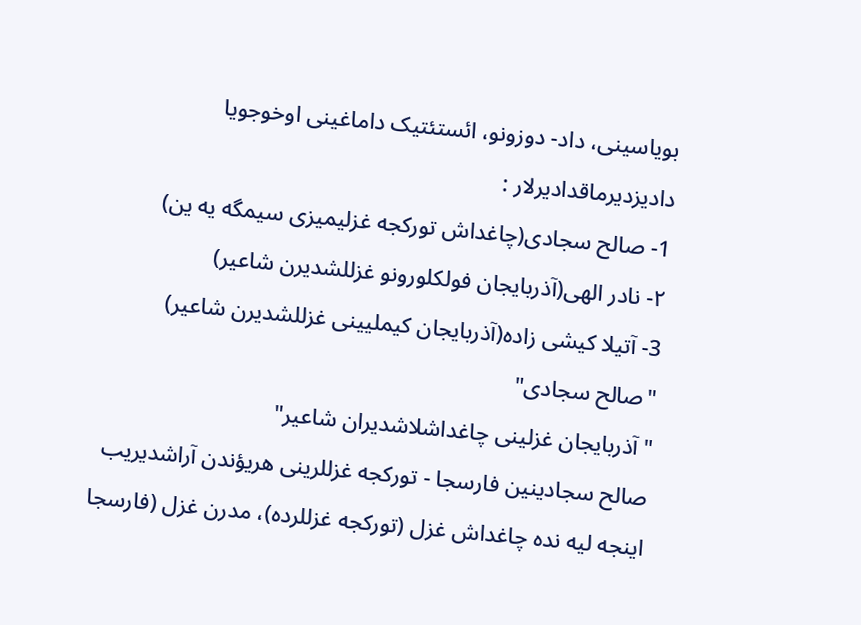بویاسینی، داد- دوزونو، ائستئتیک داماغینی اوخوجویا دادیزدیرماقدادیرلار :
1- صالح سجادی(چاغداش تورکجه غزلیمیزی سیمگه یه ین)
۲- نادر الهی(آذربایجان فولکلورونو غزللشدیرن شاعیر)
3- آتیلا کیشی زاده(آذربایجان کیملیینی غزللشدیرن شاعیر)
"صالح سجادی"
"آذربایجان غزلینی چاغداشلاشدیران شاعیر"
صالح سجادینین فارسجا - تورکجه غزللرینی هریؤندن آراشدیریب اینجه لیه نده چاغداش غزل (تورکجه غزللرده)، مدرن غزل (فارسجا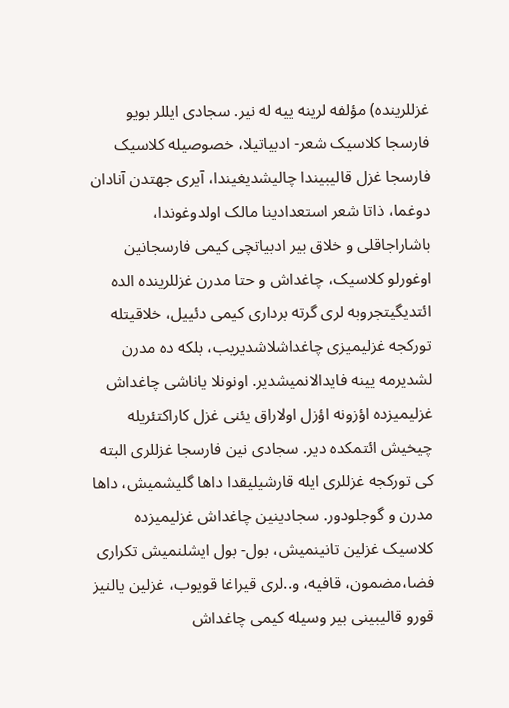غزللرینده) مؤلفه لرینه ییه له نیر. سجادی ایللر بویو فارسجا کلاسیک شعر- ادبیاتیلا، خصوصیله کلاسیک فارسجا غزل قالیبیندا چالیشدیغیندا، آیری جهتدن آنادان دوغما، ذاتا شعر استعدادینا مالک اولدوغوندا، باشاراجاقلی و خلاق بیر ادبیاتچی کیمی فارسجانین اوغورلو کلاسیک، چاغداش و حتا مدرن غزللرینده الده ائتدیگیتجروبه لری گرته برداری کیمی دئییل، خلاقیتله تورکجه غزلیمیزی چاغداشلاشدیریب، بلکه ده مدرن لشدیرمه یینه فایدالانمیشدیر. اونونلا یاناشی چاغداش غزلیمیزده اؤزونه اؤزل اولاراق یئنی غزل کاراکتئریله چیخیش ائتمکده دیر. سجادی نین فارسجا غزللری البته کی تورکجه غزللری ایله قارشیلیقدا داها گلیشمیش، داها مدرن و گوجلودور. سجادینین چاغداش غزلیمیزده کلاسیک غزلین تانینمیش، بول- بول ایشلنمیش تکراری فضا،مضمون، قافیه، و..لری قیراغا قویوب، غزلین یالنیز قورو قالیبینی بیر وسیله کیمی چاغداش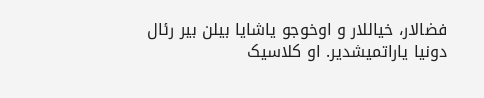فضالار، خیاللار و اوخوجو یاشایا بیلن بیر رئال دونیا یاراتمیشدیر. او کلاسیک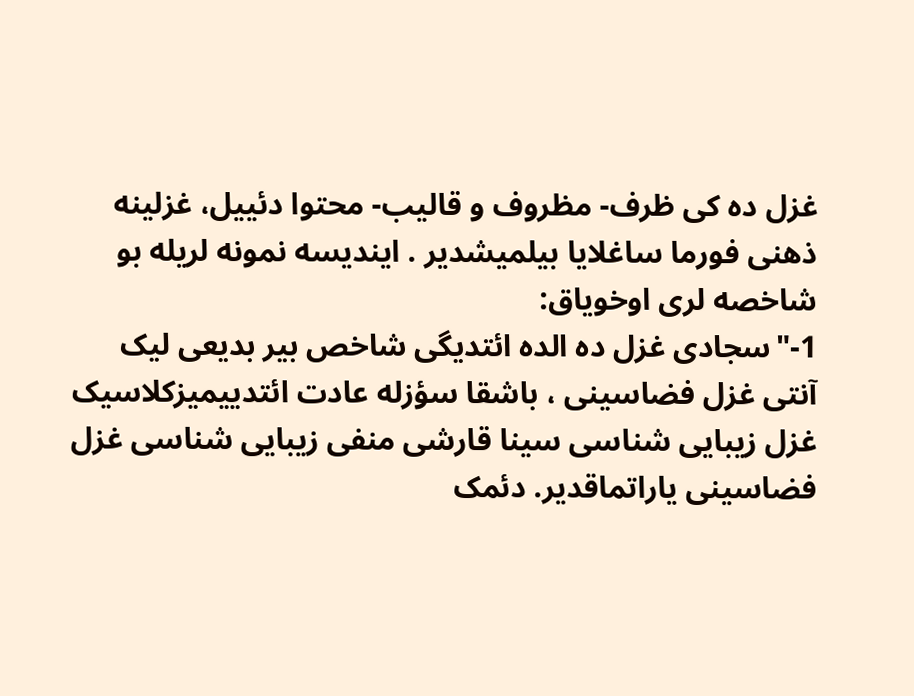غزل ده کی ظرف- مظروف و قالیب- محتوا دئییل، غزلینه ذهنی فورما ساغلایا بیلمیشدیر . ایندیسه نمونه لریله بو شاخصه لری اوخویاق:
1-"سجادی غزل ده الده ائتدیگی شاخص بیر بدیعی لیک آنتی غزل فضاسینی ، باشقا سؤزله عادت ائتدییمیزکلاسیک غزل زیبایی شناسی سینا قارشی منفی زیبایی شناسی غزل فضاسینی یاراتماقدیر. دئمک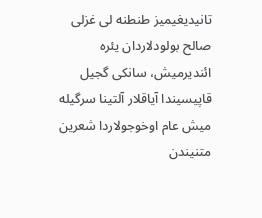تانیدیغیمیز طنطنه لی غزلی صالح بولودلاردان یئره ائندیرمیش، سانکی گجیل قاپیسیندا آیاقلار آلتینا سرگیله میش عام اوخوجولاردا شعرین متنیندن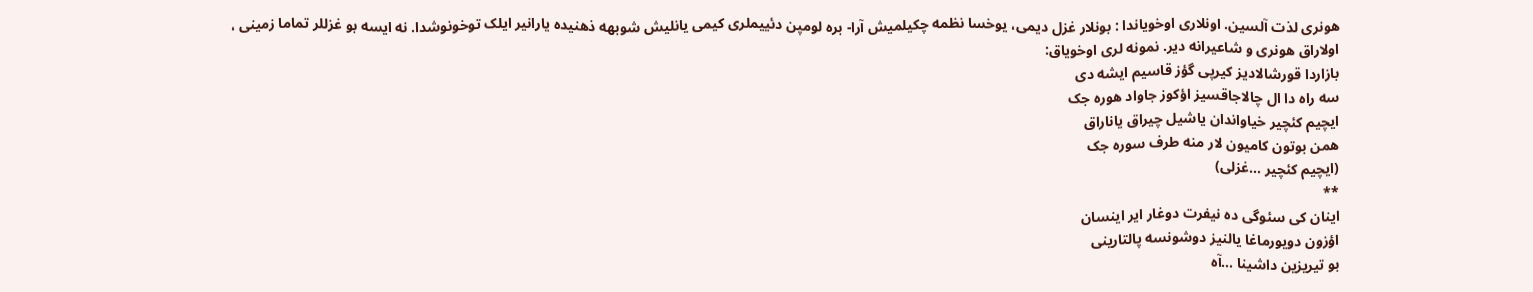هونری لذت آلسین. اونلاری اوخویاندا : بونلار غزل دیمی، یوخسا نظمه چکیلمیش آرا- بره لومپن دئییملری کیمی یانلیش شوبهه ذهنیده یارانیر ایلک توخونوشدا. نه ایسه بو غزللر تماما زمینی ، اولاراق هونری و شاعیرانه دیر. نمونه لری اوخویاق:
بازاردا قورشالادیز کیرپی گؤز قاسیم ایشه دی
سه راه دا ال چالاجاقسیز اؤکوز جاواد هوره جک
ایچیم کئچیر خیاواندان یاشیل چیراق یاناراق
همن بوتون کامیون لار منه طرف سوره جک
(ایچیم کئچیر ...غزلی)
**
اینان کی سئوگی ده نیفرت دوغار ایر اینسان
اؤزون دویورماغا یالنیز دوشونسه پالتارینی
بو تیریزین داشینا ...آه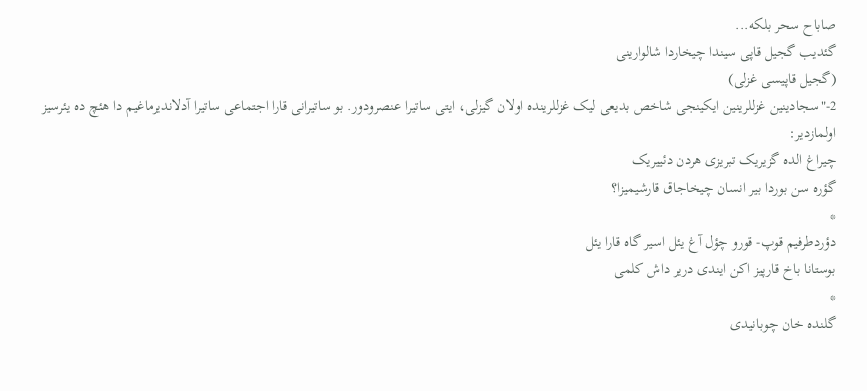صاباح سحر بلکه...
گئدیب گجیل قاپی سیندا چیخاردا شالوارینی
(گجیل قاپیسی غزلی)
2-"سجادینین غزللرینین ایکینجی شاخص بدیعی لیک غزللرینده اولان گیزلی، ایتی ساتیرا عنصرودور. بو ساتیرانی قارا اجتماعی ساتیرا آدلاندیرماغیم دا هئچ ده یئرسیز اولمازدیر:
چیراغ الده گزیریک تبریزی هردن دئییریک
گؤره سن بوردا بیر انسان چیخاجاق قارشیمیزا؟
*
دؤردطرفیم قوپ- قورو چؤل آغ یئل اسیر گاه قارا یئل
بوستانا باخ قارپیز اکن ایندی دریر داش کلمی
*
گلنده خان چوبانیدی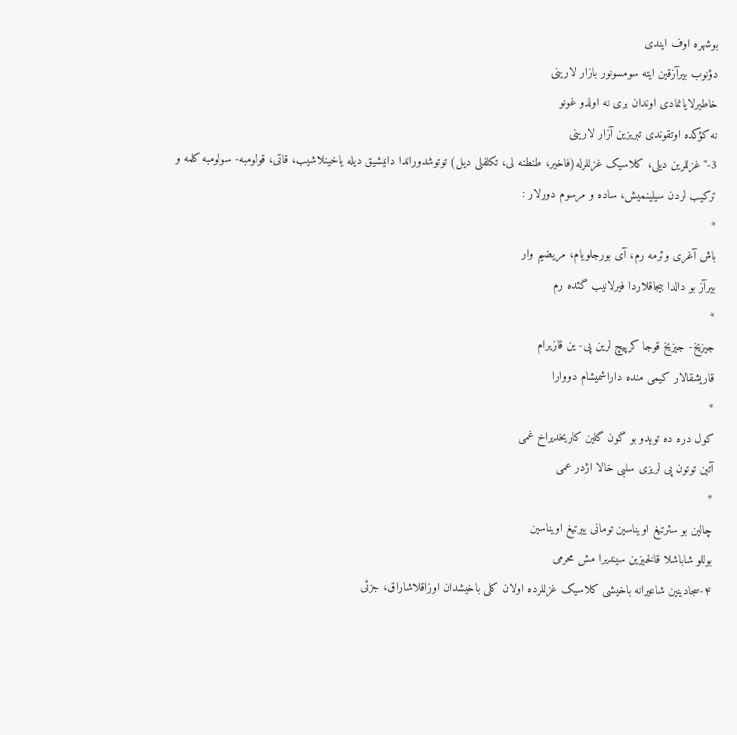بوشهره اوف ایندی
دؤنوب بیرآزقین ایته سومسونور بازار لارینی
خاطیرلایانمادی اوندان بری نه اولدو غونو
نه کؤکده اوتقوندی تبریزین آزار لارینی
3-"غزللرین دیلی، کلاسیک غزللرله(فاخیر، طنطنه لی، تکلفلی دیل) توتوشدوراندا دانیشیق دیله یاخینلاشیب، قاتی، قولومبه- سولومبه کلمه و ترکیب لردن سیلینمیش، ساده و مرسوم دورلار :
*
باش آغری وئرمه رم، آی بورجلویام، مریضیم وار
بیرآز بو دالدا بیجاقلاردا فیرلانیب گئده رم
*
جیزیخ- جیزیخ قوجا کرپیچ لرین پی- ین قازیرام
قاریشقالار کیمی منده داراشمیشام دووارا
*
کول دره ده تویدو بو گون گلین کاریخدیراخ غمی
آتین توتون پی لریزی سلبی خالا اژدر عمی
*
چالین بو سئرتیغ اویناسین تومانی ییرتیغ اویناسین
بوللو شاباشلا قالخیزین سیندیرا مش محرمی
۴-سجادینین شاعیرانه باخیشی کلاسیک غزللرده اولان کلی باخیشدان اوزاقلاشاراق، جزئی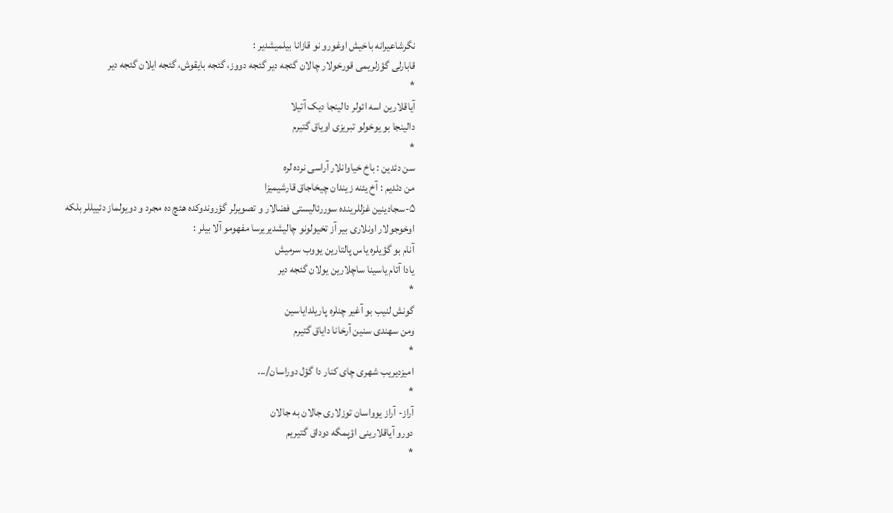نگرشاعیرانه باخیش اوغورو نو قازانا بیلمیشدیر :
قابارلی گؤزلریمی قورخولار چالان گئجه دیر گئجه دووز، گئجه بایقوش، گئجه ایلان گئجه دیر
*
آیاقلارین اسه ائولر دالینجا دیک آتیلا
دالینجا بو یوخولو تبریزی اویاق گتیرم
*
سن دئدین : باخ خیاوانلار آراسی نرده لره
من دئدیم : آخ یئنه زیندان چیخاجاق قارشیمیزا
۵-سجادینین غزللرینده سوررئالیستی فضالار و تصویرلر گؤروندوکده هئچ ده مجرد و دویولماز دئییللر بلکه اوخوجولار اونلاری بیر آز تخیولونو چالیشدیریرسا مفهومو آلا بیلر :
آنام بو گؤیلره یاس پالتارین یووب سرمیش
یادا آتام یاسینا ساچلارین یولان گئجه دیر
*
گونش لنیب بو آغیر چنلره پاریلدایاسین
ومن سهندی سنین آرخانا دایاق گتیرم
*
امیزدیریب شهری چای کنار دا گؤل دوراسان/...
*
آراز- آراز یوواسان توزلاری جالان به جالان
دورو آیاقلارینی اؤپمگه دوداق گتیریم
*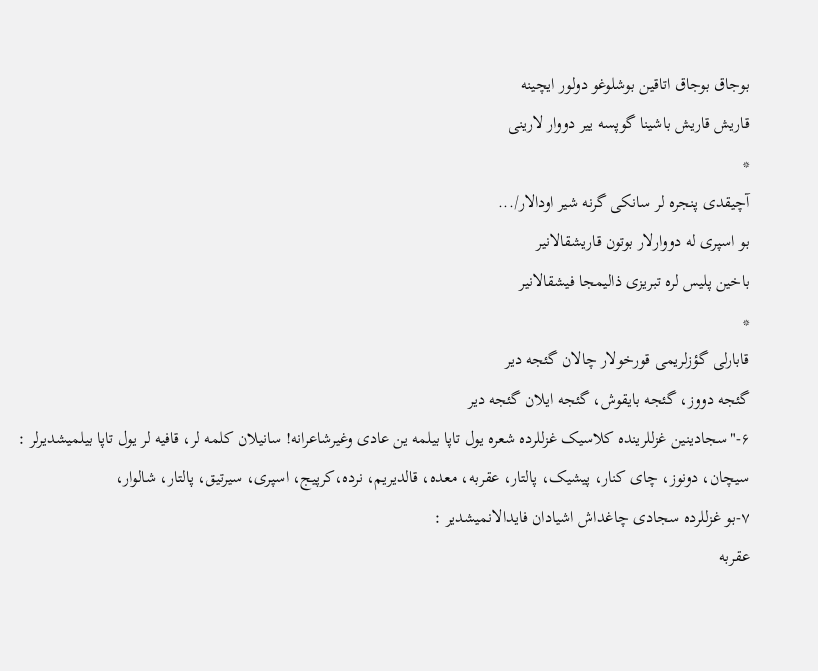بوجاق بوجاق اتاقین بوشلوغو دولور ایچینه
قاریش قاریش باشینا گوپسه ییر دووار لارینی
*
آچیقدی پنجره لر سانکی گرنه شیر اودالار/...
بو اسپری له دووارلار بوتون قاریشقالانیر
باخین پلیس لره تبریزی ذالیمجا فیشقالانیر
*
قابارلی گؤزلریمی قورخولار چالان گئجه دیر
گئجه دووز، گئجه بایقوش، گئجه ایلان گئجه دیر
۶-"سجادینین غزللرینده کلاسیک غزللرده شعره یول تاپا بیلمه ین عادی وغیرشاعرانه! سانیلان کلمه لر، قافیه لر یول تاپا بیلمیشدیرلر :
سیچان، دونوز، چای کنار، پیشیک، پالتار، عقربه، معده، قالدیریم، نرده،کرپیج، اسپری، سیرتیق، پالتار، شالوار،
۷-بو غزللرده سجادی چاغداش اشیادان فایدالانمیشدیر :
عقربه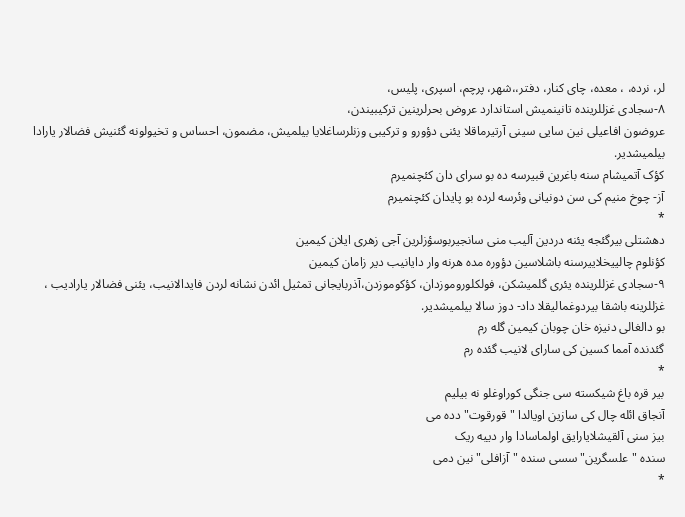لر، نرده، ، معده، چای کنار، دفتر،،شهر، پرچم، اسپری، پلیس،
۸-سجادی غزللرینده تانینمیش استاندارد عروض بحرلرینین ترکیبیندن،
عروضون افاعیلی نین سایی سینی آرتیرماقلا یئنی دؤورو و ترکیبی وزنلرساغلایا بیلمیش، مضمون، احساس و تخیولونه گئنیش فضالار یارادا بیلمیشدیر.
کؤک آتمیشام سنه باغرین قبیرسه ده بو سرای دان کئچنمیرم
آز- چوخ منیم کی سن دونیانی وئرسه لرده بو پایدان کئچنمیرم
*
دهشتلی بیرگئجه یئنه دردین آلیب منی سانجیربوسؤزلرین آجی زهری ایلان کیمین
کؤنلوم چالییخلاییرسنه باشلاسین دؤوره مده هرنه وار دایانیب دیر زامان کیمین
۹-سجادی غزللرینده یئری گلمیشکن، فولکلوروموزدان، کؤکوموزدن،آذربایجانی تمثیل ائدن نشانه لردن فایدالانیب، یئنی فضالار یارادیب ، غزللرینه باشقا بیردوغمالیقلا داد- دوز سالا بیلمیشدیر.
بو دالغالی دنیزه خان چوبان کیمین گله رم
گئدنده آمما کسین کی سارای لانیب گئده رم
*
بیر قره باغ شیکسته سی جنگی کوراوغلو نه بیلیم
آنجاق ائله چال کی سازین اویالدا "قورقوت"دده می
بیز سنی آلقیشلایارایق اولماسادا وار دییه ریک
سنده "علسگرین"سسی سنده "آزافلی"نین دمی
*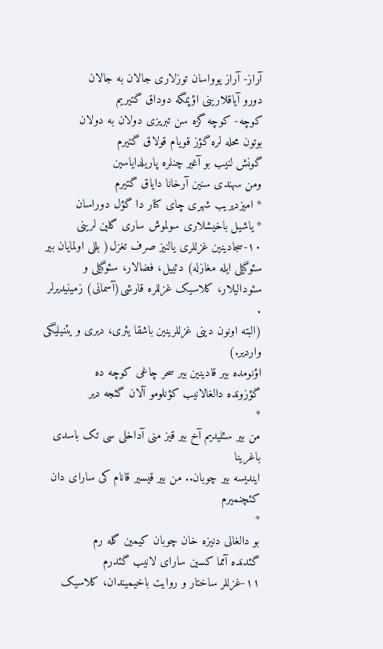آراز- آراز یوواسان توزلاری جالان به جالان
دورو آیاقلارینی اؤپمگه دوداق گتیریم
کوچه- کوچه گزه سن تبریزی دولان به دولان
بوتون محله لره گؤز قویام قولاق گتیرم
گونش لنیب بو آغیر چنلره پاریلدایاسین
ومن سهندی سنین آرخانا دایاق گتیرم
* امیزدیریب شهری چای کنار دا گؤل دوراسان
* یاشیل باخیشلاری سولموش ساری گلین لرینی
۱۰-سجادینین غزللری یالنیز صرف تغزل( بللی اولمایان بیر سئوگیلی ایله مغازله) دئییل، فضالار، سئوگیلی و سئودالیلار، کلاسیک غزللره قارشی(آسمانی) زمینیدیرلر .
(البته اونون دینی غزللرینین باشقا یئری، دیری و یئنیلیگی واردیر.)
اؤنومده بیر قادینین بیر سحر چاغی کوچه ده
گؤزونده دالغالانیب کؤنلومو آلان گئجه دیر
*
من بیر سئلیدیم آخ بیر قیز منی آداخلی سی تک باسدی باغرینا
ایندیسه بیر چوبان.. من بیر قیسیر قانام کی سارای دان کئچنمیرم
*
بو دالغالی دنیزه خان چوبان کیمین گله رم
گئدنده آمما کسین سارای لانیب گئدرم
۱۱-غزللر ساختار و روایت باخیمیندان، کلاسیک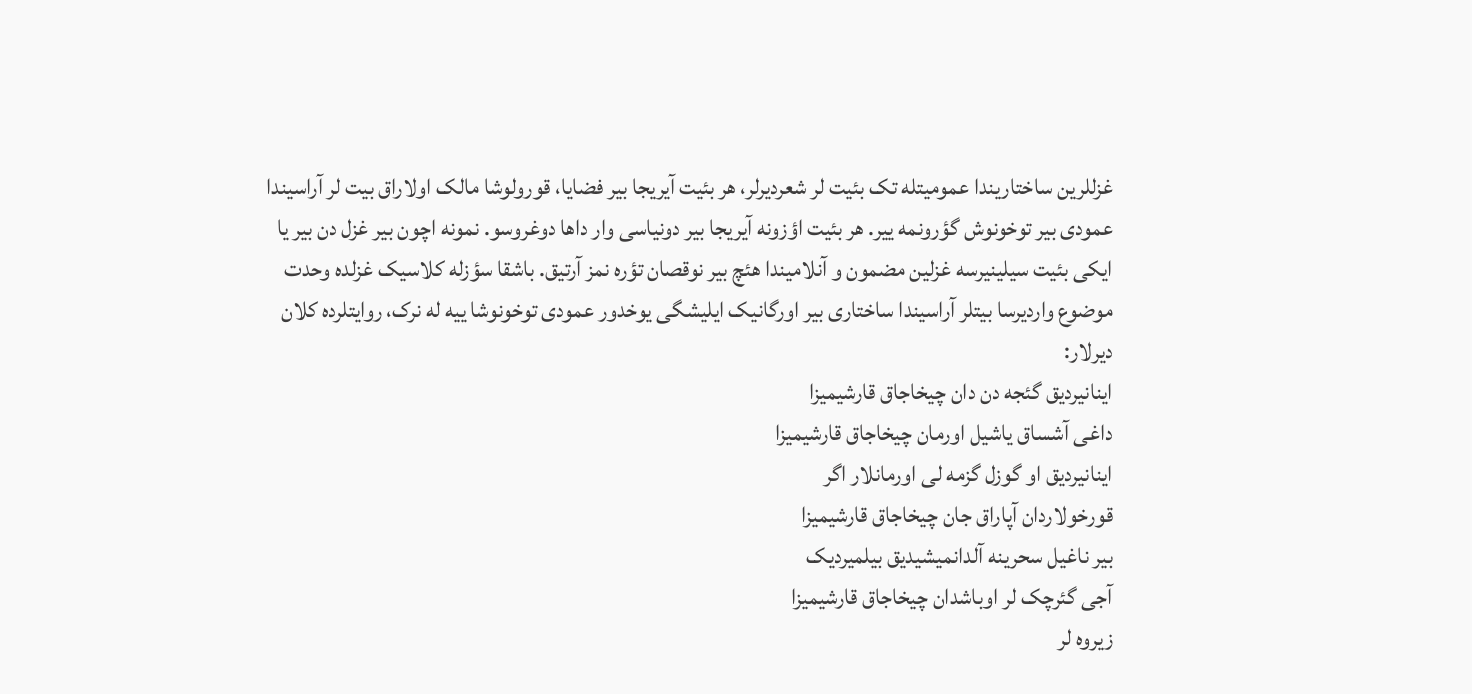غزللرین ساختاریندا عمومیتله تک بئیت لر شعردیرلر، هر بئیت آیریجا بیر فضایا، قورولوشا مالک اولاراق بیت لر آراسیندا عمودی بیر توخونوش گؤرونمه ییر. هر بئیت اؤزونه آیریجا بیر دونیاسی وار داها دوغروسو. نمونه اچون بیر غزل دن بیر یا ایکی بئیت سیلینیرسه غزلین مضمون و آنلامیندا هئچ بیر نوقصان تؤره نمز آرتیق. باشقا سؤزله کلاسیک غزلده وحدت موضوع واردیرسا بیتلر آراسیندا ساختاری بیر اورگانیک ایلیشگی یوخدور عمودی توخونوشا ییه له نرک، روایتلرده کلان دیرلار:
اینانیردیق گئجه دن دان چیخاجاق قارشیمیزا
داغی آشساق یاشیل اورمان چیخاجاق قارشیمیزا
اینانیردیق او گوزل گزمه لی اورمانلار اگر
قورخولاردان آپاراق جان چیخاجاق قارشیمیزا
بیر ناغیل سحرینه آلدانمیشیدیق بیلمیردیک
آجی گئرچک لر اوباشدان چیخاجاق قارشیمیزا
زیروه لر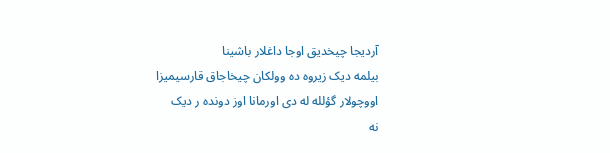آردیجا چیخدیق اوجا داغلار باشینا
بیلمه دیک زیروه ده وولکان چیخاجاق قارسیمیزا
اووچولار گؤلله له دی اورمانا اوز دونده ر دیک
نه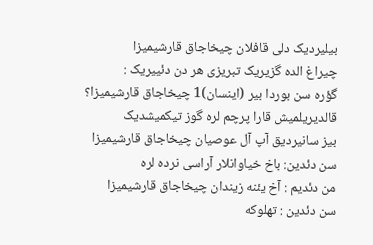بیلیردیک دلی قافلان چیخاجاق قارشیمیزا
چیراغ الده گزیریک تبریزی هر دن دئییریک :
گؤره سن بوردا بیر (اینسان)1 چیخاجاق قارشیمیزا؟
قالدیریلمیش قارا پرچم لره گوز تیکمیشدیک
بیز سانیردیق آپ آل عوصیان چیخاجاق قارشیمیزا
سن دئدین: باخ خیاوانلار آراسی نرده لره
من دئدیم : آخ یئنه زیندان چیخاجاق قارشیمیزا
سن دئدین : تهلوکه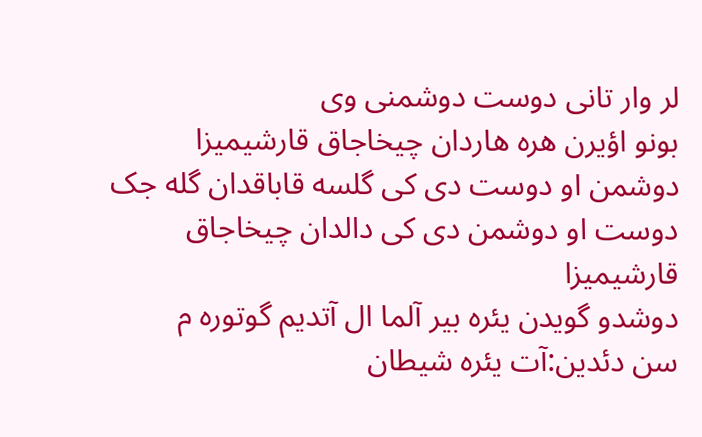لر وار تانی دوست دوشمنی وی
بونو اؤیرن هره هاردان چیخاجاق قارشیمیزا
دوشمن او دوست دی کی گلسه قاباقدان گله جک
دوست او دوشمن دی کی دالدان چیخاجاق قارشیمیزا
دوشدو گویدن یئره بیر آلما ال آتدیم گوتوره م
سن دئدین:آت یئره شیطان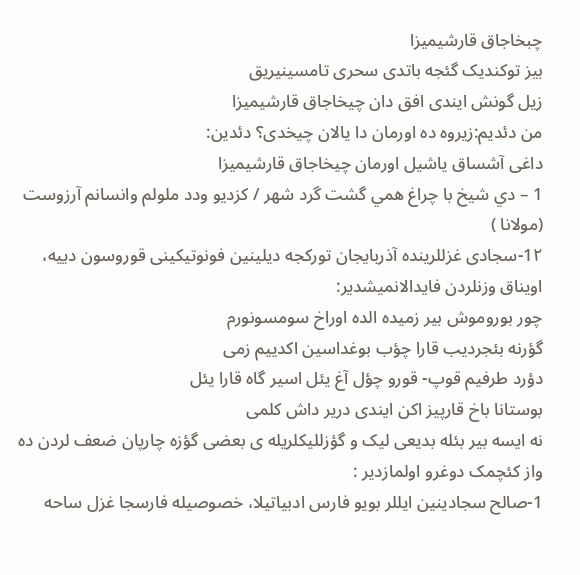چبخاجاق قارشیمیزا
بیز توکندیک گئجه باتدی سحری تامسینیریق
زیل گونش ایندی افق دان چیخاجاق قارشیمیزا
من دئدیم:زیروه ده اورمان دا یالان چیخدی؟ دئدین:
داغی آشساق یاشیل اورمان چیخاجاق قارشیمیزا
1 – دي شيخ با چراغ همي گشت گرد شهر / كزديو ودد ملولم وانسانم آرزوست (مولانا )
1۲-سجادی غزللرینده آذربایجان تورکجه دیلینین فونوتیکینی قوروسون دییه، اویناق وزنلردن فایدالانمیشدیر:
چور بوروموش بیر زمیده الده اوراخ سومسونورم
گؤرنه بئجردیب قارا چؤب بوغداسین اکدییم زمی
دؤرد طرفیم قوپ- قورو چؤل آغ یئل اسیر گاه قارا یئل
بوستانا باخ قارپیز اکن ایندی دریر داش کلمی
نه ایسه بیر بئله بدیعی لیک و گؤزللیکلریله ی بعضی گؤزه چارپان ضعف لردن ده واز کئچمک دوغرو اولمازدیر :
1-صالح سجادینین ایللر بویو فارس ادبیاتیلا، خصوصیله فارسجا غزل ساحه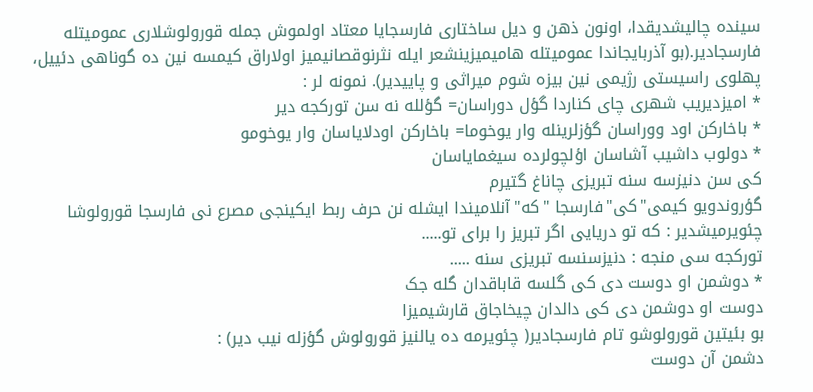سینده چالیشدیقدا، اونون ذهن و دیل ساختاری فارسجایا معتاد اولموش جمله قورولوشلاری عمومیتله فارسجادیر.(بو آذربایجاندا عمومیتله هامیمیزینشعر ایله نثرنوقصانیمیز اولاراق کیمسه نین ده گوناهی دئییل، پهلوی راسیستی رژیمی نین بیزه شوم میراثی و پاییدیر). نمونه لر :
* امیزدیریب شهری چای کناردا گؤل دوراسان= گؤلله نه سن تورکجه دیر
* باخارکن اود ووراسان گؤزلرینله وار یوخوما= باخارکن اودلایاسان وار یوخومو
* دولوب داشیب آشاسان اؤلچولرده سیغمایاسان
کی سن دنیزسه سنه تبریزی چاناغ گتیرم
گؤروندویو کیمی"کی"فارسجا "که"آنلامیندا ایشله نن حرف ربط ایکینجی مصرع نی فارسجا قورولوشا چئویرمیشدیر : که تو دریایی اگر تبریز را برای تو.....
تورکجه سی منجه : دنیزسنسه تبریزی سنه .....
* دوشمن او دوست دی کی گلسه قاباقدان گله جک
دوست او دوشمن دی کی دالدان چیخاجاق قارشیمیزا
بو بئیتین قورولوشو تام فارسجادیر( چئویرمه ده یالنیز قورولوش گؤزله نیب دیر) :
دشمن آن دوست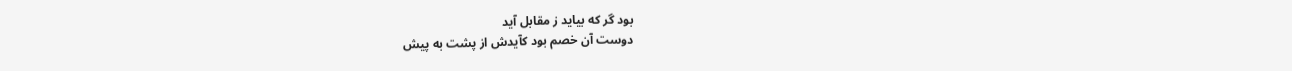بود گر که بیاید ز مقابل آید
دوست آن خصم بود کآیدش از پشت به پیش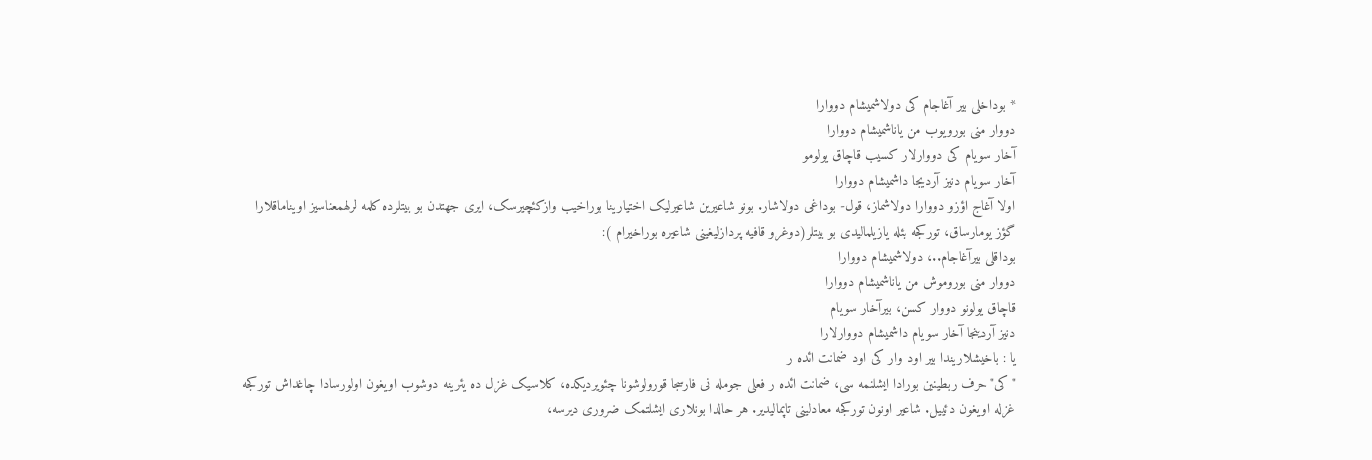* بوداخلی بیر آغاجام کی دولاشمیشام دووارا
دووار منی بورویوب من یاناشمیشام دووارا
آخار سویام کی دووارلار کسیب قاچاق یولومو
آخار سویام دنیز آردیجا داشمیشام دووارا
اولا آغاج اؤزو دووارا دولاشماز، قول- بوداغی دولاشار. بونو شاعیرین شاعیرلیک اختیارینا بوراخیب وازکئچیرسک، ایری جهتدن بو بیتلرده کلمه لرلهمعناسیز اویناماقلارا گؤز یومارساق، تورکجه بئله یازیلمالیدی بو بیتلر(دوغرو قافیه پردازلیغینی شاعیره بوراخیرام ):
بوداقلی بیرآغاجام..، دولاشمیشام دووارا
دووار منی بوروموش من یاناشمیشام دووارا
قاچاق یولونو دووار کسن، بیرآخار سویام
دنیز آردینجا آخار سویام داشمیشام دووارلارا
یا : باخیشلاریندا بیر اود وار کی اود ضمانت ائده ر
"کی"حرف ربطینین بورادا ایشلنمه سی، ضمانت ائده ر فعلی جومله نی فارسجا قورولوشونا چئویردیکده، کلاسیک غزل ده یئرینه دوشوب اویغون اولورسادا چاغداش تورکجه غزله اویغون دئییل. شاعیر اونون تورکجه معادلینی تاپمالیدیر. هر حالدا بونلاری ایشلتمک ضروری دیرسه،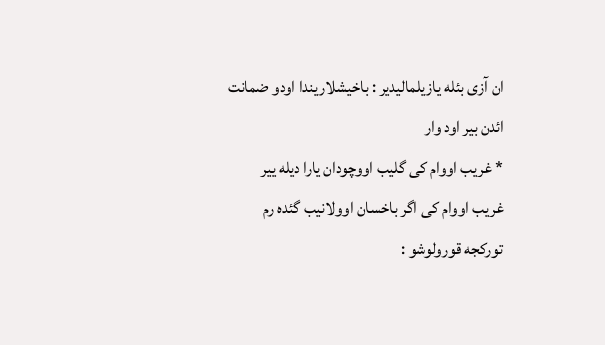ان آزی بئله یازیلمالیدیر : باخیشلاریندا اودو ضمانت ائدن بیر اود وار
* غریب اووام کی گلیب اووچودان یارا دیله ییر
غریب اووام کی اگر باخسان اوولانیب گئده رم
تورکجه قورولوشو :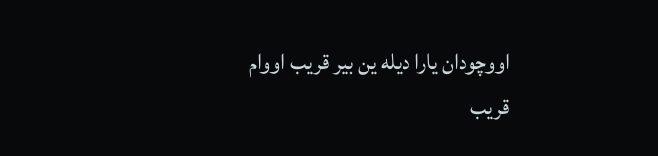اووچودان یارا دیله ین بیر قریب اووام
قریب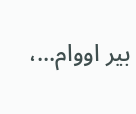بیر اووام...،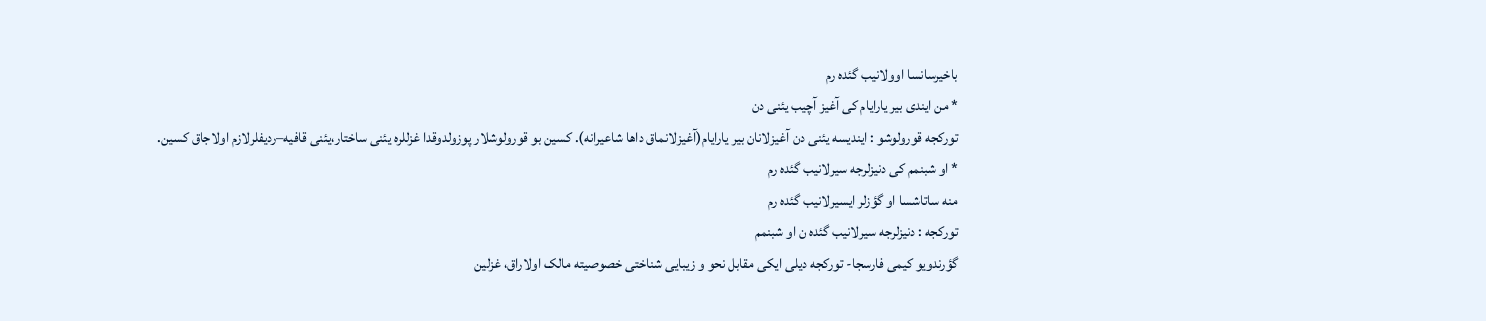باخیرسانسا اوولانیب گئده رم
* من ایندی بیر یارایام کی آغیز آچیب یئنی دن
تورکجه قورولوشو : ایندیسه یئنی دن آغیزلانان بیر یارایام(آغیزلانماق داها شاعیرانه). کسین بو قورولوشلار پوزولدوقدا غزللره یئنی ساختار،یئنی قافیه–ردیفلرلازم اولاجاق کسین.
* او شبنمم کی دنیزلرجه سیرلانیب گئده رم
منه ساتاشسا او گؤزلر ایسیرلانیب گئده رم
تورکجه : دنیزلرجه سیرلانیب گئده ن او شبنمم
گؤرندویو کیمی فارسجا- تورکجه دیلی ایکی مقابل نحو و زیبایی شناختی خصوصیته مالک اولاراق، غزلین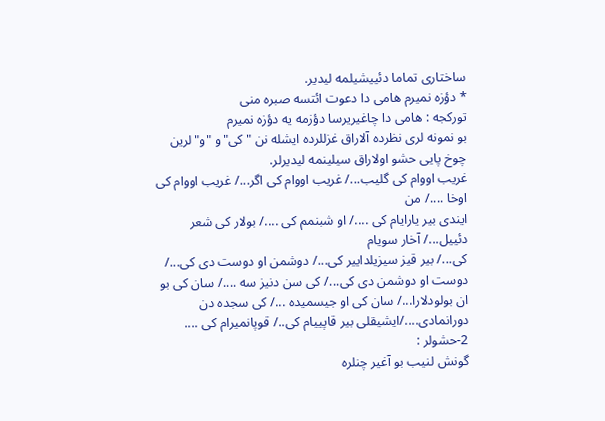ساختاری تماما دئییشیلمه لیدیر.
* دؤزه نمیرم هامی دا دعوت ائتسه صبره منی
تورکجه : هامی دا چاغیریرسا دؤزمه یه دؤزه نمیرم
بو نمونه لری نظرده آلاراق غزللرده ایشله نن "کی"و "و"لرین چوخ پایی حشو اولاراق سیلینمه لیدیرلر.
غریب اووام کی گلیب.../ غریب اووام کی اگر.../ غریب اووام کی اوخا ..../ من
ایندی بیر یارایام کی ..../ او شبنمم کی ..../ بولار کی شعر دئییل.../ آخار سویام
کی.../ بیر قیز سیزیلداییر کی.../ دوشمن او دوست دی کی.../ دوست او دوشمن دی کی.../ کی سن دنیز سه ..../ سان کی بو ان بولودلارا.../ سان کی او جیسمیده .../ کی سجده دن دورانمادی..../ایشیقلی بیر قاپییام کی../ قوپانمیرام کی ....
2-حشولر :
گونش لنیب بو آغیر چنلره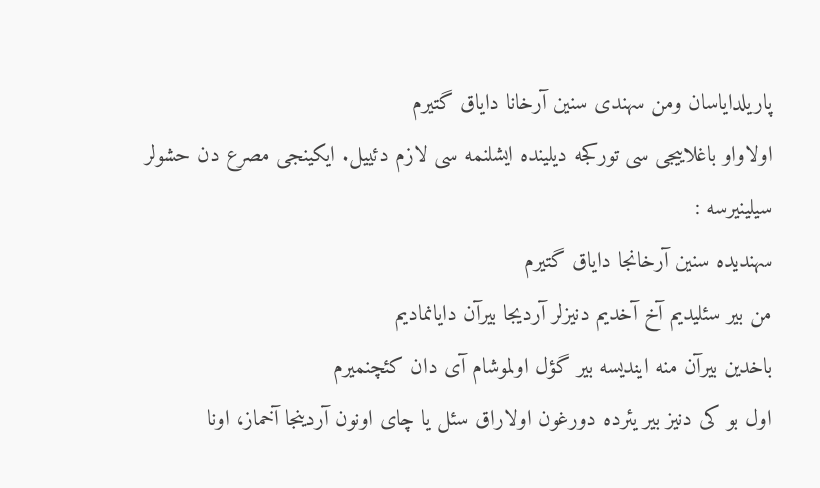پاریلدایاسان ومن سهندی سنین آرخانا دایاق گتیرم
اولاواو باغلاییجی سی تورکجه دیلینده ایشلنمه سی لازم دئییل. ایکینجی مصرع دن حشولر سیلینیرسه :
سهندیده سنین آرخانجا دایاق گتیرم
من بیر سئلیدیم آخ آخدیم دنیزلر آردیجا بیرآن دایانمادیم
باخدین بیرآن منه ایندیسه بیر گؤل اولموشام آی دان کئچنمیرم
اول بو کی دنیز بیر یئرده دورغون اولاراق سئل یا چای اونون آردینجا آخماز، اونا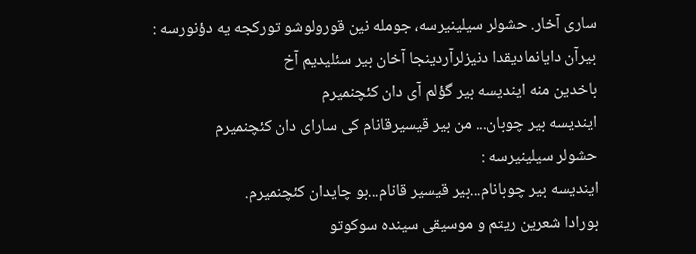ساری آخار. حشولر سیلینیرسه، جومله نین قورولوشو تورکجه یه دؤنورسه :
بیرآن دایانمادیقدا دنیزلرآردینجا آخان بیر سئلیدیم آخ
باخدین منه ایندیسه بیر گؤلم آی دان کئچنمیرم
ایندیسه بیر چوبان... من بیر قیسیرقانام کی سارای دان کئچنمیرم
حشولر سیلینیرسه :
ایندیسه بیر چوبانام...بیر قیسیر قانام...بو چایدان کئچنمیرم.
بورادا شعرین ریتم و موسیقی سینده سوکوتو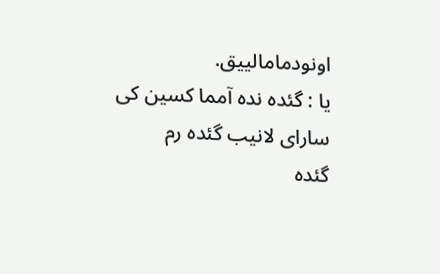اونودمامالییق.
یا : گئده نده آمما کسین کی سارای لانیب گئده رم
گئده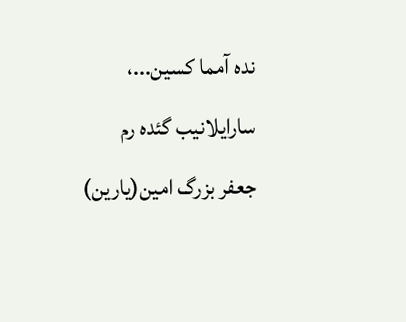نده آمما کسین...، سارایلانیب گئده رم
جعفر بزرگ امین(یارین)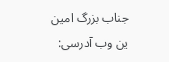جناب بزرگ امین ین وب آدرسی: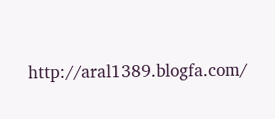http://aral1389.blogfa.com/